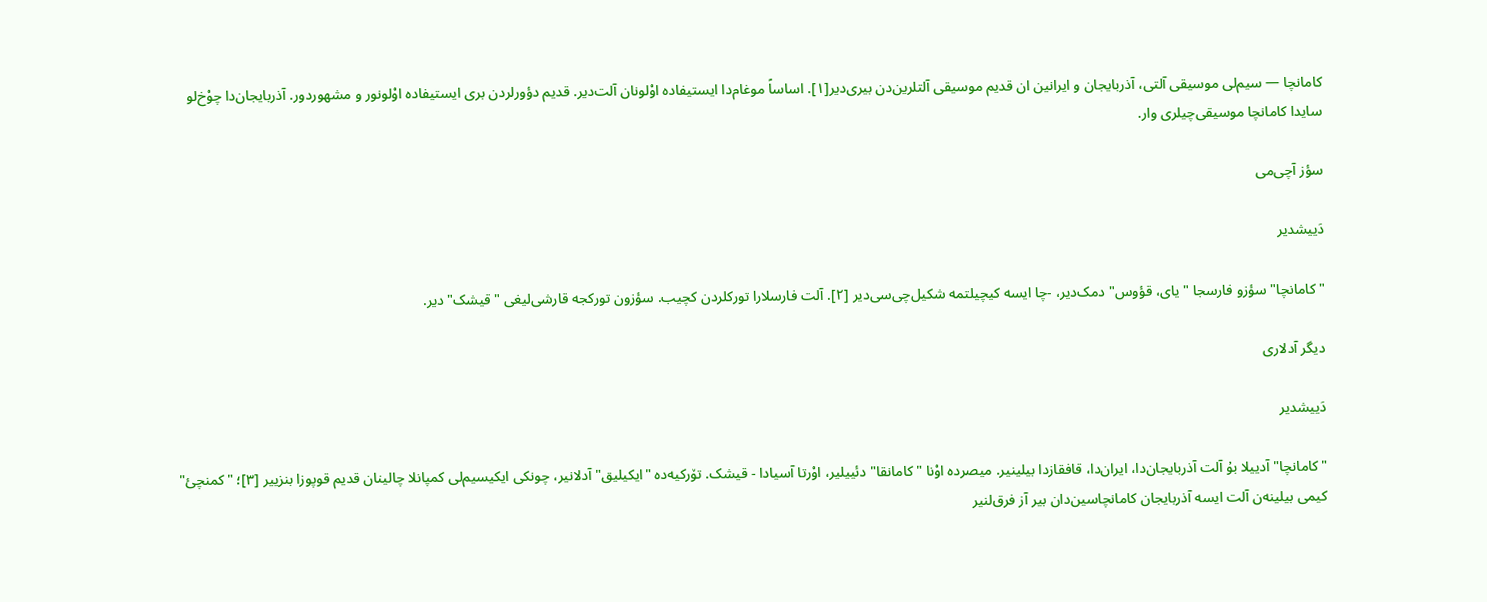کامانچا — سیم‌لی موسیقی آلتی، آذربایجان و ایرانین ان قدیم موسیقی آلتلرین‌دن بیری‌دیر[۱]. اساساً موغام‌دا ایستیفاده اوْلونان آلت‌دیر. قدیم دؤورلردن بری ایستیفاده اوْلونور و مشهوردور. آذربایجان‌دا چوْخ‌لو سایدا کامانچا موسیقی‌چیلری وار.

سؤز آچی‌می

دَییشدیر

"کامانچا" سؤزو فارسجا "یای، قؤوس" دمک‌دیر، -چا ایسه کیچیلتمه شکیل‌چی‌سی‌دیر [۲]. آلت فارسلارا تورکلردن کچیب. سؤزون تورکجه قارشی‌لیغی "قیشک"دیر.

دیگر آدلاری

دَییشدیر

"کامانچا" آدییلا بۇ آلت آذربایجان‌دا، ایران‌دا، قافقازدا بیلینیر. میصرده اوْنا "کامانقا" دئییلیر، اوْرتا آسیادا - قیشک. تۆرکیه‌ده "ایکیلیق" آدلانیر، چونکی ایکیسیم‌لی کمپانلا چالینان قدیم قوپوزا بنزییر [۳]؛ "کمنچئ" کیمی بیلینه‌ن آلت ایسه آذربایجان کامانچاسین‌دان بیر آز فرق‌لنیر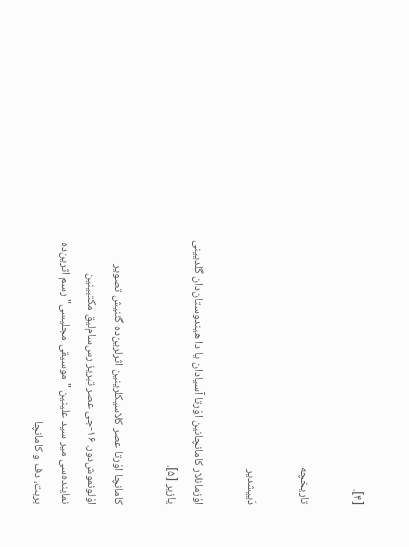[۴].

تاریخچه

دَییشدیر

اۇزمانلار کامانچانین اوْرتا آسیادان یا دا هیندوستان‌دان گلدیینی یازیر [۵].

کامانچا اوْرتا عصر کلاسیکلرینین اثرلرین‌ده گئنیش تصویر اوْلونموش‌دور. ۱۶-جی عصر تبریز رس‌سام‌لیق مکتبینین نماینده‌سی میر سید علینین "موسیقی مجلیسی" رسم اثرین‌ده بربت، دف و کامانچا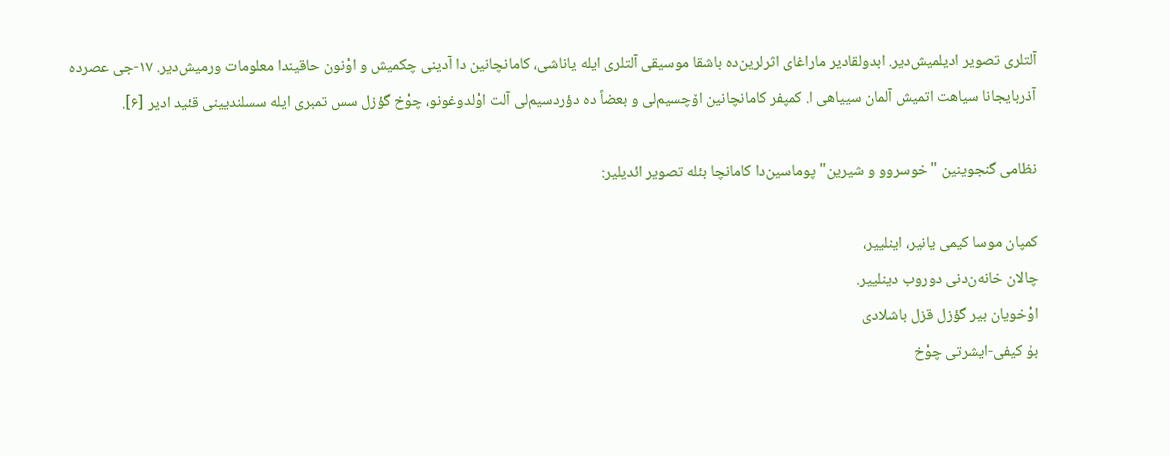آلتلری تصویر ادیلمیش‌دیر. ابدولقادیر ماراغای اثرلرین‌ده باشقا موسیقی آلتلری ایله یاناشی، کامانچانین دا آدینی چکمیش و اوْنون حاقیندا معلومات ورمیش‌دیر. ۱۷-جی عصرده آذربایجانا سیاهت اتمیش آلمان سییاهی ا. کمپفر کامانچانین اۆچسیم‌لی و بعضاً ده دؤردسیم‌لی آلت اوْلدوغونو، چوْخ گؤزل سس تمبری ایله سسلندیینی قئید ادیر [۶].

نظامی گنجوینین "خوسروو و شیرین" پوماسین‌دا کامانچا بئله تصویر ائدیلیر:

کمپان موسا کیمی یانیر، اینلییر،
چالان خانه‌ن‌دنی دوروب دینلییر.
اوْخویان بیر گؤزل قزل باشلادی
بۇ کیفی-ایشرتی چوْخ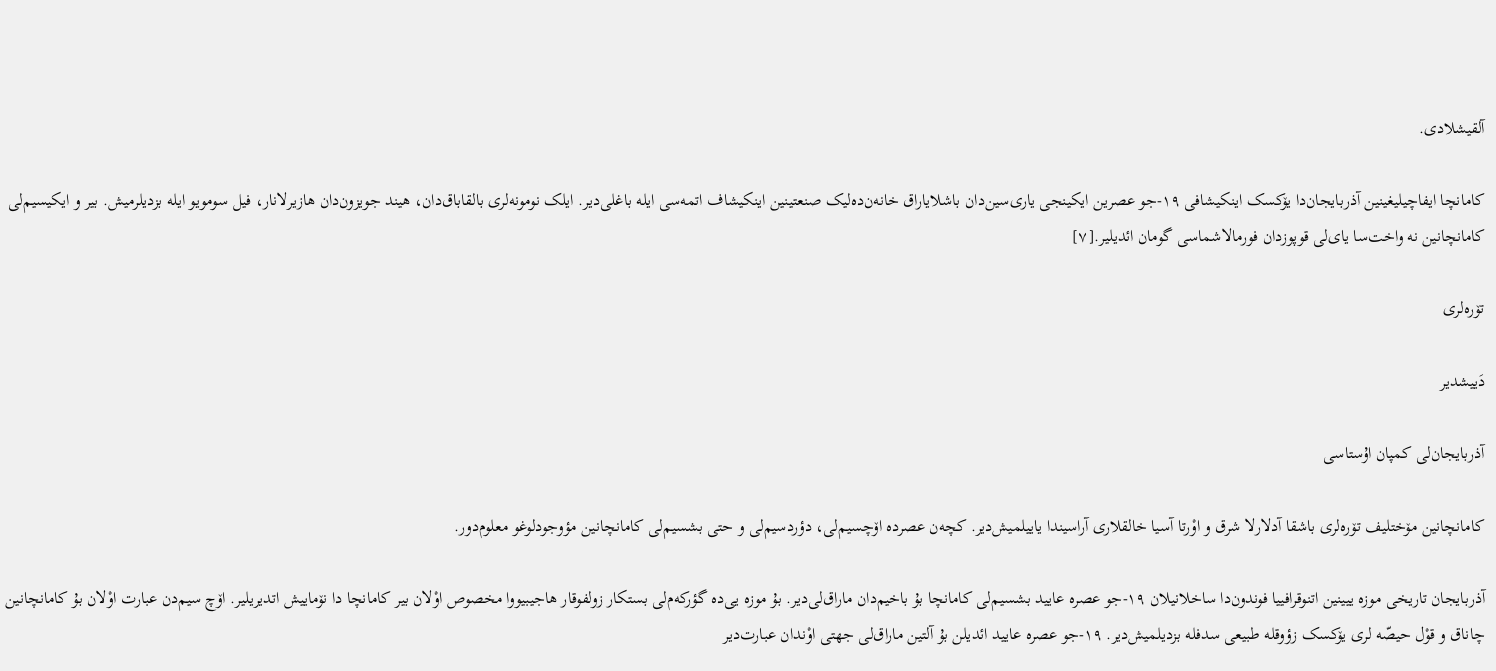آلقیشلادی.

کامانچا ایفاچیلیغینین آذربایجان‌دا یۆکسک اینکیشافی ۱۹-جو عصرین ایکینجی یاری‌سین‌دان باشلایاراق خانه‌ن‌ده‌لیک صنعتینین اینکیشاف اتمه‌سی ایله باغلی‌دیر. ایلک نومونه‌لری بالقاباق‌دان، هیند جویزون‌دان هازیرلانار، فیل سومویو ایله بزدیلرمیش. بیر و ایکیسیم‌لی کامانچانین نه واخت‌سا یای‌لی قوپوزدان فورمالاشماسی گومان ائدیلیر.[۷]

تۆره‌لری

دَییشدیر

آذربایجان‌لی کمپان اۇستاسی

کامانچانین مۆختلیف تۆره‌لری باشقا آدلارلا شرق و اوْرتا آسیا خالقلاری آراسیندا یاییلمیش‌دیر. کچه‌ن عصرده اۆچسیم‌لی، دؤردسیم‌لی و حتی بشسیم‌لی کامانچانین مؤوجودلوغو معلوم‌دور.

آذربایجان تاریخی موزه ییینین اتنوقرافییا فوندون‌دا ساخلانیلان ۱۹-جو عصره عایید بشسیم‌لی کامانچا بۇ باخیم‌دان ماراق‌لی‌دیر. بۇ موزه یی‌ده گؤرکه‌م‌لی بستکار زولفوقار هاجیبیووا مخصوص اوْلان بیر کامانچا دا نۆماییش اتدیریلیر. اۆچ سیم‌دن عبارت اوْلان بۇ کامانچانین چاناق و قوْل حیصّه ‌لری یۆکسک زؤوقله طبیعی سدفله بزدیلمیش‌دیر. ۱۹-جو عصره عایید ائدیلن بۇ آلتین ماراق‌لی جهتی اوْندان عبارت‌دیر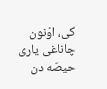کی، اوْنون چاناغی یاری حیصّه ‌دن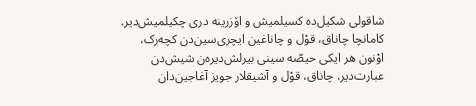شاقولی شکیل‌ده کسیلمیش و اۆزرینه دری چکیلمیش‌دیر. کامانچا چاناق، قوْل و چاناغین ایچری‌سین‌دن کچه‌رک، اوْنون هر ایکی حیصّه ‌سینی بیرلش‌دیره‌ن شیش‌دن عبارت‌دیر. چاناق، قوْل و آشیقلار جویز آغاجین‌دان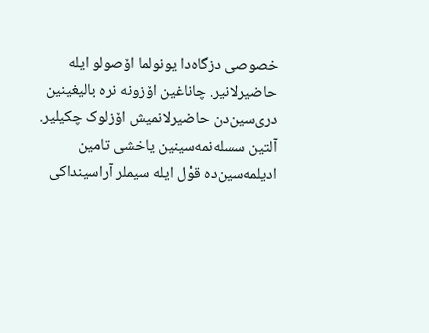خصوصی دزگاه‌دا یونولما اۆصولو ایله حاضیرلانیر. چاناغین اۆزونه نره بالیغینین دری‌سین‌دن حاضیرلانمیش اۆزلوک چکیلیر. آلتین سسله‌نمه‌سینین یاخشی تامین ادیلمه‌سین‌ده قوْل ایله سیملر آراسینداکی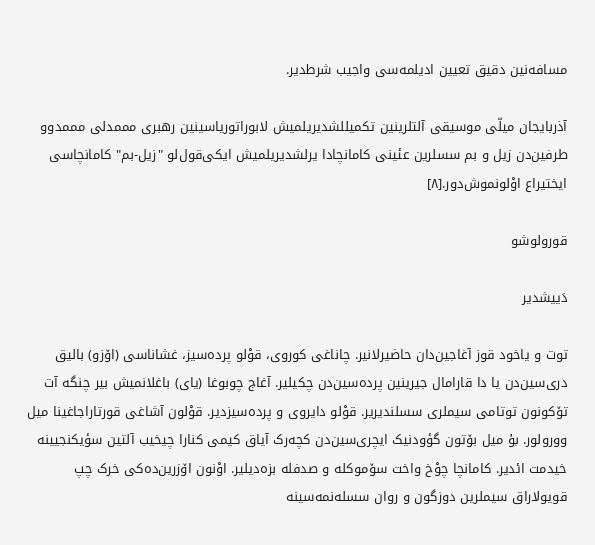مسافه‌نین دقیق تعیین ادیلمه‌سی واجیب شرط‌دیر.

آذربایجان میلّی موسیقی آلتلرینین تکمیللشدیریلمیش لابوراتوریاسینین رهبری مممدلی مممدوو طرفین‌دن زیل و بم سسلرین عئینی کامانچادا یرلشدیریلمیش ایکی‌قول‌لو "زیل-بم" کامانچاسی ایختیراع اوْلونموش‌دور.[۸]

قورولوشو

دَییشدیر

توت و یاخود قوز آغاجین‌دان حاضیرلانیر. چاناغی کوروی، قوْلو پرده‌سیز، غشاناسی (اۆزو) بالیق دری‌سین‌دن یا دا قارامال جیرینین پرده‌سین‌دن چکیلیر. آغاج چوبوغا (یای) باغلانمیش بیر چنگه آت تۆکونون توتامی سیملری سسلندیریر. قوْلو دایروی و پرده‌سیزدیر. قوْلون آشاغی قورتاراجاغینا میل وورولور. بۇ میل بۆتون گؤودنیک ایچری‌سین‌دن کچه‌رک آیاق کیمی کنارا چیخیب آلتین سؤیکنجیینه خیدمت ائدیر. کامانچا چوْخ واخت سۆموکله و صدفله بزه‌دیلیر. اوْنون اۆزرین‌ده‌کی خرک چپ قویولاراق سیملرین دوزگون و روان سسله‌نمه‌سینه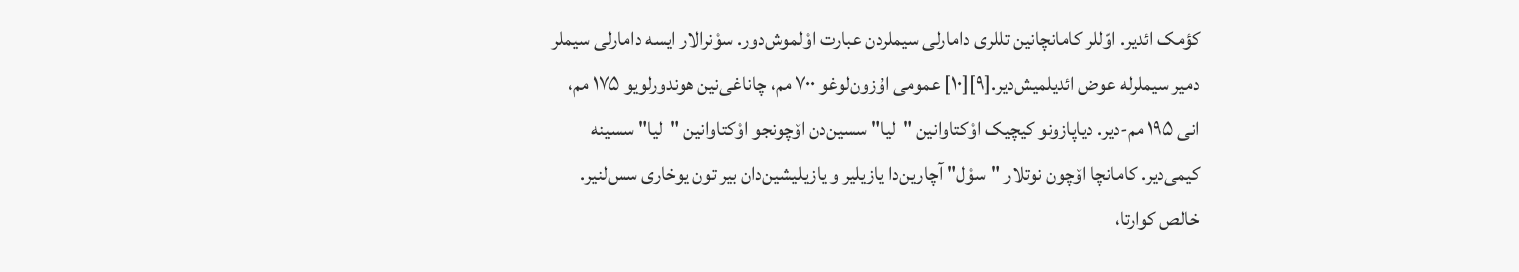کؤمک ائدیر. اوّللر کامانچانین تللری دامارلی سیملردن عبارت اوْلموش‌دور. سوْنرالار ایسه دامارلی سیملر دمیر سیملرله عوض ائدیلمیش‌دیر.[۹][۱۰] عمومی اۇزون‌لوغو ۷۰۰ مم، چاناغی‌نین هوندورلویو ۱۷۵ مم، انی ۱۹۵ مم-دیر. دیاپازونو کیچیک اوْکتاوانین "لیا" سسین‌دن اۆچونجو اوْکتاوانین "لیا" سسینه کیمی‌دیر. کامانچا اۆچون نوتلار "سوْل" آچارین‌دا یازیلیر و یازیلیشین‌دان بیر تون یوخاری سس‌لنیر. خالص کوارتا،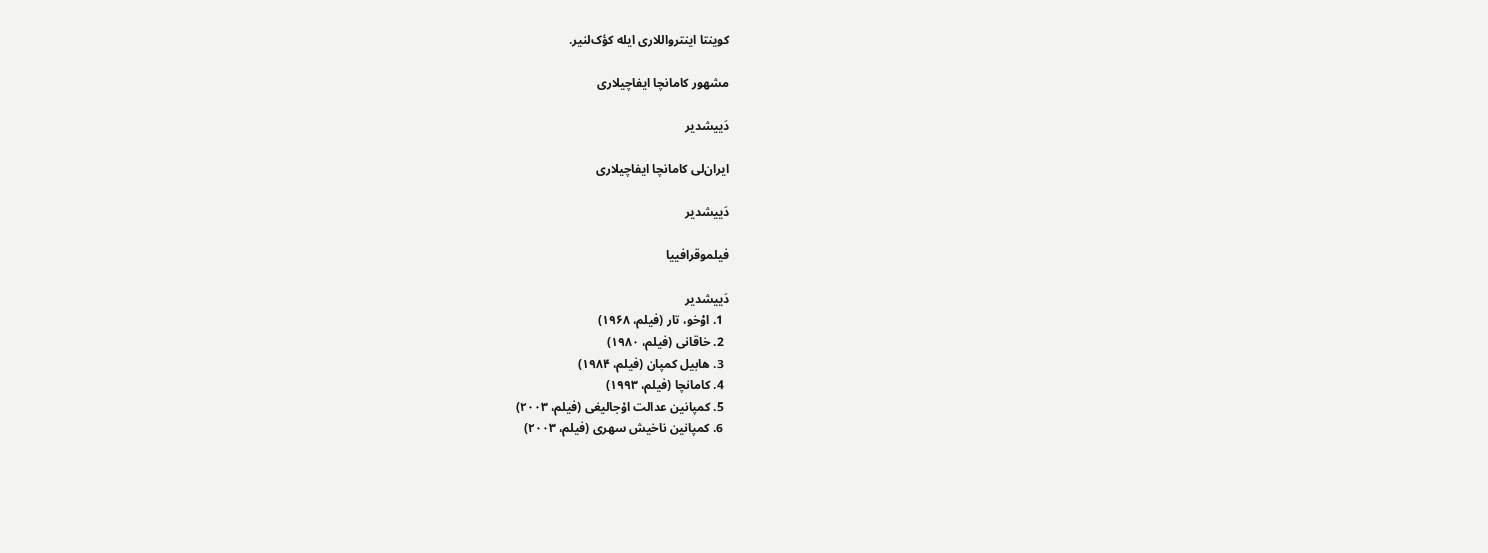کوینتا اینترواللاری ایله کؤک‌لنیر.

مشهور کامانچا ایفاچیلاری

دَییشدیر

ایران‌لی کامانچا ایفاچیلاری

دَییشدیر

فیلموقرافییا

دَییشدیر
  1. اوْخو، تار (فیلم، ۱۹۶۸)
  2. خاقانی (فیلم، ۱۹۸۰)
  3. هابیل کمپان (فیلم، ۱۹۸۴)
  4. کامانچا (فیلم، ۱۹۹۳)
  5. کمپانین عدالت اۇجالیغی (فیلم، ۲۰۰۳)
  6. کمپانین ناخیش سهری (فیلم، ۲۰۰۳)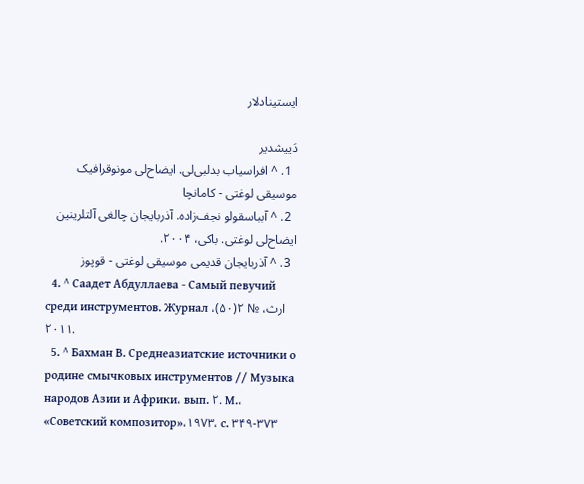ایستینادلار

دَییشدیر
  1. ^ افراسیاب بدلبی‌لی. ایضاح‌لی مونوقرافیک موسیقی لوغتی - کامانچا
  2. ^ آبباسقولو نجف‌زاده. آذربایجان چالغی آلتلرینین ایضاح‌لی لوغتی. باکی، ۲۰۰۴.
  3. ^ آذربایجان قدیمی موسیقی لوغتی - قوپوز
  4. ^ Саадет Абдуллаева - Самый певучий среди инструментов. Журнал ارث، № ۲(۵۰)، ۲۰۱۱.
  5. ^ Бахман В. Среднеазиатские источники о родине смычковых инструментов // Музыка народов Азии и Африки، вып. ۲. М.، «Советский композитор»،۱۹۷۳، с. ۳۴۹-۳۷۳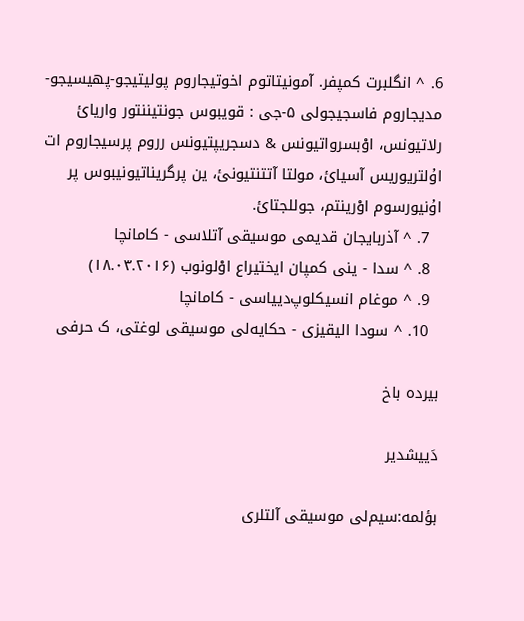6. ^ انگلبرت کمپفر. آمونیتاتوم اخوتیجاروم پولیتیجو-پهیسیجو-مدیجاروم فاسجیجولی ۵-جی : قویبوس جونتیننتور واریائ رلاتیونس، اوْبسرواتیونس & دسجریپتیونس رروم پرسیجاروم ات اۇلتریوریس آسیائ، مولتا آتتنتیونئ، ین پرگریناتیونیبوس پر اۇنیورسوم اوْرینتم، جوللجتائ.
  7. ^ آذربایجان قدیمی موسیقی آتلاسی - کامانچا
  8. ^ سدا - ینی کمپان ایختیراع اوْلونوب (۱۸.۰۳.۲۰۱۶)
  9. ^ موغام انسیکلوپ‌دییاسی - کامانچا
  10. ^ سودا الیقیزی - حکایه‌لی موسیقی لوغتی، ک حرفی

بیرده باخ

دَییشدیر

بؤلمه‌:سیم‌لی موسیقی آلتلری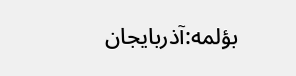بؤلمه‌:آذربایجان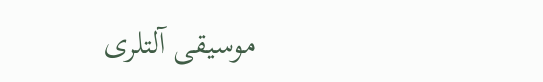موسیقی آلتلری